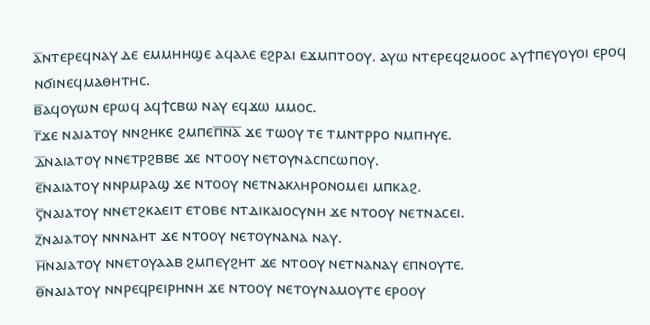ⲁ̅ⲛⲧⲉⲣⲉϥⲛⲁⲩ ⲇⲉ ⲉⲙⲙⲏⲏϣⲉ ⲁϥⲁⲗⲉ ⲉϩⲣⲁⲓ ⲉϫⲙⲡⲧⲟⲟⲩ. ⲁⲩⲱ ⲛⲧⲉⲣⲉϥϩⲙⲟⲟⲥ ⲁⲩϯⲡⲉⲩⲟⲩⲟⲓ ⲉⲣⲟϥ ⲛϭⲓⲛⲉϥⲙⲁⲑⲏⲧⲏⲥ.
ⲃ̅ⲁϥⲟⲩⲱⲛ ⲉⲣⲱϥ ⲁϥϯⲥⲃⲱ ⲛⲁⲩ ⲉϥϫⲱ ⲙⲙⲟⲥ.
ⲅ̅ϫⲉ ⲛⲁⲓⲁⲧⲟⲩ ⲛⲛϩⲏⲕⲉ ϩⲙⲡⲉⲡ̅ⲛ̅ⲁ̅ ϫⲉ ⲧⲱⲟⲩ ⲧⲉ ⲧⲙⲛⲧⲣⲣⲟ ⲛⲙⲡⲏⲩⲉ.
ⲇ̅ⲛⲁⲓⲁⲧⲟⲩ ⲛⲛⲉⲧⲣϩⲃⲃⲉ ϫⲉ ⲛⲧⲟⲟⲩ ⲛⲉⲧⲟⲩⲛⲁⲥⲡⲥⲱⲡⲟⲩ.
ⲉ̅ⲛⲁⲓⲁⲧⲟⲩ ⲛⲛⲣⲙⲣⲁϣ ϫⲉ ⲛⲧⲟⲟⲩ ⲛⲉⲧⲛⲁⲕⲗⲏⲣⲟⲛⲟⲙⲉⲓ ⲙⲡⲕⲁϩ.
ⲋ̅ⲛⲁⲓⲁⲧⲟⲩ ⲛⲛⲉⲧϩⲕⲁⲉⲓⲧ ⲉⲧⲟⲃⲉ ⲛⲧⲇⲓⲕⲁⲓⲟⲥⲩⲛⲏ ϫⲉ ⲛⲧⲟⲟⲩ ⲛⲉⲧⲛⲁⲥⲉⲓ.
ⲍ̅ⲛⲁⲓⲁⲧⲟⲩ ⲛⲛⲛⲁⲏⲧ ϫⲉ ⲛⲧⲟⲟⲩ ⲛⲉⲧⲟⲩⲛⲁⲛⲁ ⲛⲁⲩ.
ⲏ̅ⲛⲁⲓⲁⲧⲟⲩ ⲛⲛⲉⲧⲟⲩⲁⲁⲃ ϩⲙⲡⲉⲩϩⲏⲧ ϫⲉ ⲛⲧⲟⲟⲩ ⲛⲉⲧⲛⲁⲛⲁⲩ ⲉⲡⲛⲟⲩⲧⲉ.
ⲑ̅ⲛⲁⲓⲁⲧⲟⲩ ⲛⲛⲣⲉϥⲣⲉⲓⲣⲏⲛⲏ ϫⲉ ⲛⲧⲟⲟⲩ ⲛⲉⲧⲟⲩⲛⲁⲙⲟⲩⲧⲉ ⲉⲣⲟⲟⲩ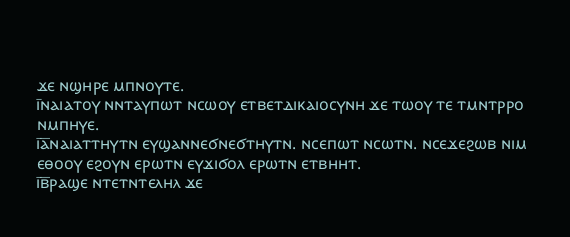ϫⲉ ⲛϣⲏⲣⲉ ⲙⲡⲛⲟⲩⲧⲉ.
ⲓ̅ⲛⲁⲓⲁⲧⲟⲩ ⲛⲛⲧⲁⲩⲡⲱⲧ ⲛⲥⲱⲟⲩ ⲉⲧⲃⲉⲧⲇⲓⲕⲁⲓⲟⲥⲩⲛⲏ ϫⲉ ⲧⲱⲟⲩ ⲧⲉ ⲧⲙⲛⲧⲣⲣⲟ ⲛⲙⲡⲏⲩⲉ.
ⲓ̅ⲁ̅ⲛⲁⲓⲁⲧⲧⲏⲩⲧⲛ ⲉⲩϣⲁⲛⲛⲉϭⲛⲉϭⲧⲏⲩⲧⲛ. ⲛⲥⲉⲡⲱⲧ ⲛⲥⲱⲧⲛ. ⲛⲥⲉϫⲉϩⲱⲃ ⲛⲓⲙ ⲉⲑⲟⲟⲩ ⲉϩⲟⲩⲛ ⲉⲣⲱⲧⲛ ⲉⲩϫⲓϭⲟⲗ ⲉⲣⲱⲧⲛ ⲉⲧⲃⲏⲏⲧ.
ⲓ̅ⲃ̅ⲣⲁϣⲉ ⲛⲧⲉⲧⲛⲧⲉⲗⲏⲗ ϫⲉ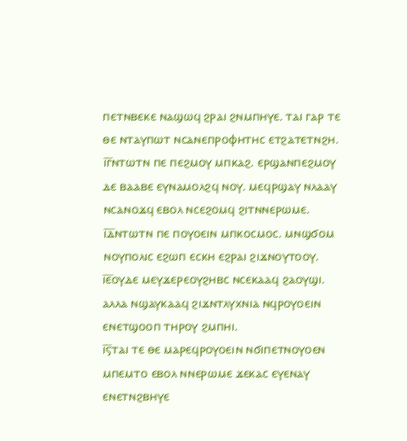ⲡⲉⲧⲛⲃⲉⲕⲉ ⲛⲁϣⲱϥ ϩⲣⲁⲓ ϩⲛⲙⲡⲏⲩⲉ. ⲧⲁⲓ ⲅⲁⲣ ⲧⲉ ⲑⲉ ⲛⲧⲁⲩⲡⲱⲧ ⲛⲥⲁⲛⲉⲡⲣⲟⲫⲏⲧⲏⲥ ⲉⲧϩⲁⲧⲉⲧⲛϩⲏ.
ⲓ̅ⲅ̅ⲛⲧⲱⲧⲛ ⲡⲉ ⲡⲉϩⲙⲟⲩ ⲙⲡⲕⲁϩ. ⲉⲣϣⲁⲛⲡⲉϩⲙⲟⲩ ⲇⲉ ⲃⲁⲁⲃⲉ ⲉⲩⲛⲁⲙⲟⲗϩϥ ⲛⲟⲩ. ⲙⲉϥⲣϣⲁⲩ ⲛⲗⲁⲁⲩ ⲛⲥⲁⲛⲟϫϥ ⲉⲃⲟⲗ ⲛⲥⲉϩⲟⲙϥ ϩⲓⲧⲛⲛⲉⲣⲱⲙⲉ.
ⲓ̅ⲇ̅ⲛⲧⲱⲧⲛ ⲡⲉ ⲡⲟⲩⲟⲉⲓⲛ ⲙⲡⲕⲟⲥⲙⲟⲥ. ⲙⲛϣϭⲟⲙ ⲛⲟⲩⲡⲟⲗⲓⲥ ⲉϩⲱⲡ ⲉⲥⲕⲏ ⲉϩⲣⲁⲓ ϩⲓϫⲛⲟⲩⲧⲟⲟⲩ.
ⲓ̅ⲉ̅ⲟⲩⲇⲉ ⲙⲉⲩϫⲉⲣⲉⲟⲩϩⲏⲃⲥ ⲛⲥⲉⲕⲁⲁϥ ϩⲁⲟⲩϣⲓ. ⲁⲗⲗⲁ ⲛϣⲁⲩⲕⲁⲁϥ ϩⲓϫⲛⲧⲗⲩⲭⲛⲓⲁ ⲛϥⲣⲟⲩⲟⲉⲓⲛ ⲉⲛⲉⲧϣⲟⲟⲡ ⲧⲏⲣⲟⲩ ϩⲙⲡⲏⲓ.
ⲓ̅ⲋ̅ⲧⲁⲓ ⲧⲉ ⲑⲉ ⲙⲁⲣⲉϥⲣⲟⲩⲟⲉⲓⲛ ⲛϭⲓⲡⲉⲧⲛⲟⲩⲟⲉⲛ ⲙⲡⲉⲙⲧⲟ ⲉⲃⲟⲗ ⲛⲛⲉⲣⲱⲙⲉ ϫⲉⲕⲁⲥ ⲉⲩⲉⲛⲁⲩ ⲉⲛⲉⲧⲛϩⲃⲏⲩⲉ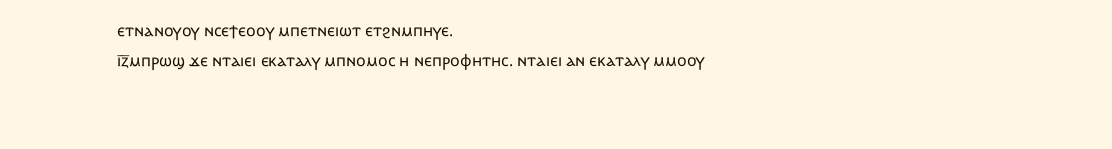ⲉⲧⲛⲁⲛⲟⲩⲟⲩ ⲛⲥⲉϯⲉⲟⲟⲩ ⲙⲡⲉⲧⲛⲉⲓⲱⲧ ⲉⲧϩⲛⲙⲡⲏⲩⲉ.
ⲓ̅ⲍ̅ⲙⲡⲣⲱϣ ϫⲉ ⲛⲧⲁⲓⲉⲓ ⲉⲕⲁⲧⲁⲗⲩ ⲙⲡⲛⲟⲙⲟⲥ ⲏ ⲛⲉⲡⲣⲟⲫⲏⲧⲏⲥ. ⲛⲧⲁⲓⲉⲓ ⲁⲛ ⲉⲕⲁⲧⲁⲗⲩ ⲙⲙⲟⲟⲩ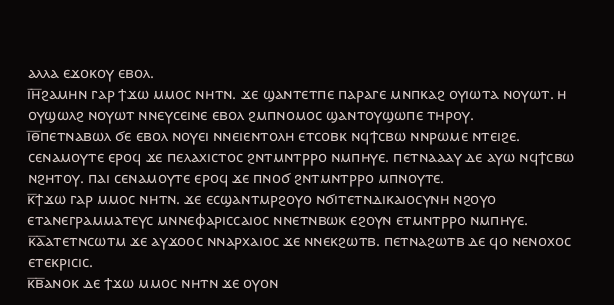ⲁⲗⲗⲁ ⲉϫⲟⲕⲟⲩ ⲉⲃⲟⲗ.
ⲓ̅ⲏ̅ϩⲁⲙⲏⲛ ⲅⲁⲣ ϯϫⲱ ⲙⲙⲟⲥ ⲛⲏⲧⲛ. ϫⲉ ϣⲁⲛⲧⲉⲧⲡⲉ ⲡⲁⲣⲁⲅⲉ ⲙⲛⲡⲕⲁϩ ⲟⲩⲓⲱⲧⲁ ⲛⲟⲩⲱⲧ. ⲏ ⲟⲩϣⲱⲗϩ ⲛⲟⲩⲱⲧ ⲛⲛⲉⲩⲥⲉⲓⲛⲉ ⲉⲃⲟⲗ ϩⲙⲡⲛⲟⲙⲟⲥ ϣⲁⲛⲧⲟⲩϣⲱⲡⲉ ⲧⲏⲣⲟⲩ.
ⲓ̅ⲑ̅ⲡⲉⲧⲛⲁⲃⲱⲗ ϭⲉ ⲉⲃⲟⲗ ⲛⲟⲩⲉⲓ ⲛⲛⲉⲓⲉⲛⲧⲟⲗⲏ ⲉⲧⲥⲟⲃⲕ ⲛϥϯⲥⲃⲱ ⲛⲛⲣⲱⲙⲉ ⲛⲧⲉⲓϩⲉ. ⲥⲉⲛⲁⲙⲟⲩⲧⲉ ⲉⲣⲟϥ ϫⲉ ⲡⲉⲗⲁⲭⲓⲥⲧⲟⲥ ϩⲛⲧⲙⲛⲧⲣⲣⲟ ⲛⲙⲡⲏⲩⲉ. ⲡⲉⲧⲛⲁⲁⲁⲩ ⲇⲉ ⲁⲩⲱ ⲛϥϯⲥⲃⲱ ⲛϩⲏⲧⲟⲩ. ⲡⲁⲓ ⲥⲉⲛⲁⲙⲟⲩⲧⲉ ⲉⲣⲟϥ ϫⲉ ⲡⲛⲟϭ ϩⲛⲧⲙⲛⲧⲣⲣⲟ ⲙⲡⲛⲟⲩⲧⲉ.
ⲕ̅ϯϫⲱ ⲅⲁⲣ ⲙⲙⲟⲥ ⲛⲏⲧⲛ. ϫⲉ ⲉⲥϣⲁⲛⲧⲙⲣϩⲟⲩⲟ ⲛϭⲓⲧⲉⲧⲛⲇⲓⲕⲁⲓⲟⲥⲩⲛⲏ ⲛϩⲟⲩⲟ ⲉⲧⲁⲛⲉⲅⲣⲁⲙⲙⲁⲧⲉⲩⲥ ⲙⲛⲛⲉⲫⲁⲣⲓⲥⲥⲁⲓⲟⲥ ⲛⲛⲉⲧⲛⲃⲱⲕ ⲉϩⲟⲩⲛ ⲉⲧⲙⲛⲧⲣⲣⲟ ⲛⲙⲡⲏⲩⲉ.
ⲕ̅ⲁ̅ⲁⲧⲉⲧⲛⲥⲱⲧⲙ ϫⲉ ⲁⲩϫⲟⲟⲥ ⲛⲛⲁⲣⲭⲁⲓⲟⲥ ϫⲉ ⲛⲛⲉⲕϩⲱⲧⲃ. ⲡⲉⲧⲛⲁϩⲱⲧⲃ ⲇⲉ ϥⲟ ⲛⲉⲛⲟⲭⲟⲥ ⲉⲧⲉⲕⲣⲓⲥⲓⲥ.
ⲕ̅ⲃ̅ⲁⲛⲟⲕ ⲇⲉ ϯϫⲱ ⲙⲙⲟⲥ ⲛⲏⲧⲛ ϫⲉ ⲟⲩⲟⲛ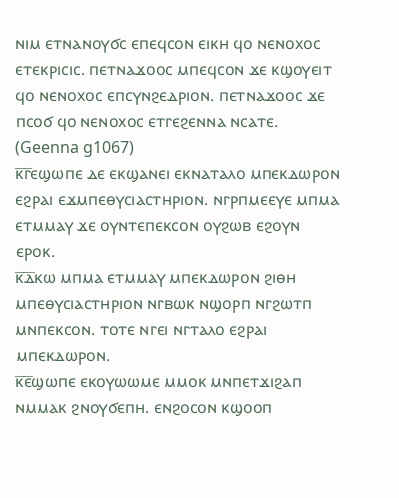ⲛⲓⲙ ⲉⲧⲛⲁⲛⲟⲩϭⲥ ⲉⲡⲉϥⲥⲟⲛ ⲉⲓⲕⲏ ϥⲟ ⲛⲉⲛⲟⲭⲟⲥ ⲉⲧⲉⲕⲣⲓⲥⲓⲥ. ⲡⲉⲧⲛⲁϫⲟⲟⲥ ⲙⲡⲉϥⲥⲟⲛ ϫⲉ ⲕϣⲟⲩⲉⲓⲧ ϥⲟ ⲛⲉⲛⲟⲭⲟⲥ ⲉⲡⲥⲩⲛϩⲉⲇⲣⲓⲟⲛ. ⲡⲉⲧⲛⲁϫⲟⲟⲥ ϫⲉ ⲡⲥⲟϭ ϥⲟ ⲛⲉⲛⲟⲭⲟⲥ ⲉⲧⲅⲉϩⲉⲛⲛⲁ ⲛⲥⲁⲧⲉ. (Geenna g1067)
ⲕ̅ⲅ̅ⲉϣⲱⲡⲉ ⲇⲉ ⲉⲕϣⲁⲛⲉⲓ ⲉⲕⲛⲁⲧⲁⲗⲟ ⲙⲡⲉⲕⲇⲱⲣⲟⲛ ⲉϩⲣⲁⲓ ⲉϫⲙⲡⲉⲑⲩⲥⲓⲁⲥⲧⲏⲣⲓⲟⲛ. ⲛⲅⲣⲡⲙⲉⲉⲩⲉ ⲙⲡⲙⲁ ⲉⲧⲙⲙⲁⲩ ϫⲉ ⲟⲩⲛⲧⲉⲡⲉⲕⲥⲟⲛ ⲟⲩϩⲱⲃ ⲉϩⲟⲩⲛ ⲉⲣⲟⲕ.
ⲕ̅ⲇ̅ⲕⲱ ⲙⲡⲙⲁ ⲉⲧⲙⲙⲁⲩ ⲙⲡⲉⲕⲇⲱⲣⲟⲛ ϩⲓⲑⲏ ⲙⲡⲉⲑⲩⲥⲓⲁⲥⲧⲏⲣⲓⲟⲛ ⲛⲅⲃⲱⲕ ⲛϣⲟⲣⲡ ⲛⲅϩⲱⲧⲡ ⲙⲛⲡⲉⲕⲥⲟⲛ. ⲧⲟⲧⲉ ⲛⲅⲉⲓ ⲛⲅⲧⲁⲗⲟ ⲉϩⲣⲁⲓ ⲙⲡⲉⲕⲇⲱⲣⲟⲛ.
ⲕ̅ⲉ̅ϣⲱⲡⲉ ⲉⲕⲟⲩⲱⲱⲙⲉ ⲙⲙⲟⲕ ⲙⲛⲡⲉⲧϫⲓϩⲁⲡ ⲛⲙⲙⲁⲕ ϩⲛⲟⲩϭⲉⲡⲏ. ⲉⲛϩⲟⲥⲟⲛ ⲕϣⲟⲟⲡ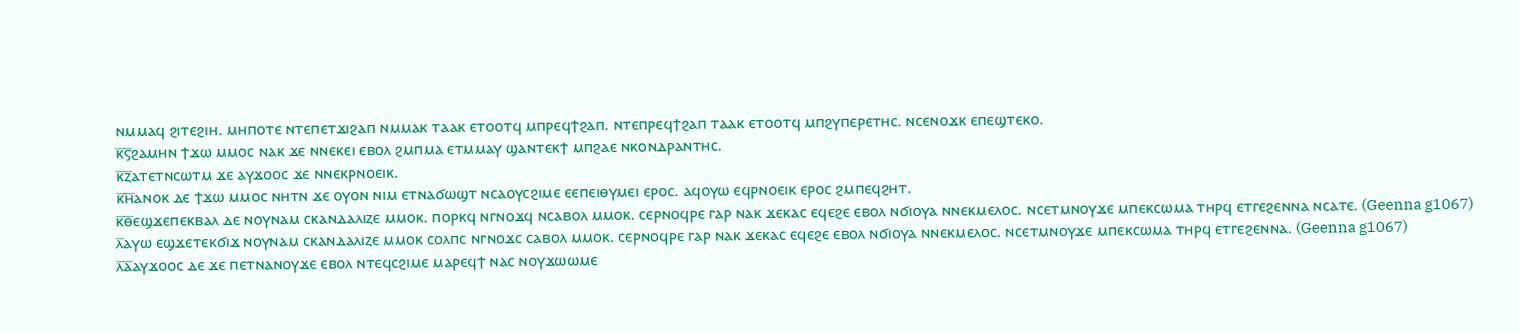ⲛⲙⲙⲁϥ ϩⲓⲧⲉϩⲓⲏ. ⲙⲏⲡⲟⲧⲉ ⲛⲧⲉⲡⲉⲧϫⲓϩⲁⲡ ⲛⲙⲙⲁⲕ ⲧⲁⲁⲕ ⲉⲧⲟⲟⲧϥ ⲙⲡⲣⲉϥϯϩⲁⲡ. ⲛⲧⲉⲡⲣⲉϥϯϩⲁⲡ ⲧⲁⲁⲕ ⲉⲧⲟⲟⲧϥ ⲙⲡϩⲩⲡⲉⲣⲉⲧⲏⲥ. ⲛⲥⲉⲛⲟϫⲕ ⲉⲡⲉϣⲧⲉⲕⲟ.
ⲕ̅ⲋ̅ϩⲁⲙⲏⲛ ϯϫⲱ ⲙⲙⲟⲥ ⲛⲁⲕ ϫⲉ ⲛⲛⲉⲕⲉⲓ ⲉⲃⲟⲗ ϩⲙⲡⲙⲁ ⲉⲧⲙⲙⲁⲩ ϣⲁⲛⲧⲉⲕϯ ⲙⲡϩⲁⲉ ⲛⲕⲟⲛⲇⲣⲁⲛⲧⲏⲥ.
ⲕ̅ⲍ̅ⲁⲧⲉⲧⲛⲥⲱⲧⲙ ϫⲉ ⲁⲩϫⲟⲟⲥ ϫⲉ ⲛⲛⲉⲕⲣⲛⲟⲉⲓⲕ.
ⲕ̅ⲏ̅ⲁⲛⲟⲕ ⲇⲉ ϯϫⲱ ⲙⲙⲟⲥ ⲛⲏⲧⲛ ϫⲉ ⲟⲩⲟⲛ ⲛⲓⲙ ⲉⲧⲛⲁϭⲱϣⲧ ⲛⲥⲁⲟⲩⲥϩⲓⲙⲉ ⲉⲉⲡⲉⲓⲑⲩⲙⲉⲓ ⲉⲣⲟⲥ. ⲁϥⲟⲩⲱ ⲉϥⲣⲛⲟⲉⲓⲕ ⲉⲣⲟⲥ ϩⲙⲡⲉϥϩⲏⲧ.
ⲕ̅ⲑ̅ⲉϣϫⲉⲡⲉⲕⲃⲁⲗ ⲇⲉ ⲛⲟⲩⲛⲁⲙ ⲥⲕⲁⲛⲇⲁⲗⲓⲍⲉ ⲙⲙⲟⲕ. ⲡⲟⲣⲕϥ ⲛⲅⲛⲟϫϥ ⲛⲥⲁⲃⲟⲗ ⲙⲙⲟⲕ. ⲥⲉⲣⲛⲟϥⲣⲉ ⲅⲁⲣ ⲛⲁⲕ ϫⲉⲕⲁⲥ ⲉϥⲉϩⲉ ⲉⲃⲟⲗ ⲛϭⲓⲟⲩⲁ ⲛⲛⲉⲕⲙⲉⲗⲟⲥ. ⲛⲥⲉⲧⲙⲛⲟⲩϫⲉ ⲙⲡⲉⲕⲥⲱⲙⲁ ⲧⲏⲣϥ ⲉⲧⲅⲉϩⲉⲛⲛⲁ ⲛⲥⲁⲧⲉ. (Geenna g1067)
ⲗ̅ⲁⲩⲱ ⲉϣϫⲉⲧⲉⲕϭⲓϫ ⲛⲟⲩⲛⲁⲙ ⲥⲕⲁⲛⲇⲁⲗⲓⲍⲉ ⲙⲙⲟⲕ ⲥⲟⲗⲡⲥ ⲛⲅⲛⲟϫⲥ ⲥⲁⲃⲟⲗ ⲙⲙⲟⲕ. ⲥⲉⲣⲛⲟϥⲣⲉ ⲅⲁⲣ ⲛⲁⲕ ϫⲉⲕⲁⲥ ⲉϥⲉϩⲉ ⲉⲃⲟⲗ ⲛϭⲓⲟⲩⲁ ⲛⲛⲉⲕⲙⲉⲗⲟⲥ. ⲛⲥⲉⲧⲙⲛⲟⲩϫⲉ ⲙⲡⲉⲕⲥⲱⲙⲁ ⲧⲏⲣϥ ⲉⲧⲅⲉϩⲉⲛⲛⲁ. (Geenna g1067)
ⲗ̅ⲁ̅ⲁⲩϫⲟⲟⲥ ⲇⲉ ϫⲉ ⲡⲉⲧⲛⲁⲛⲟⲩϫⲉ ⲉⲃⲟⲗ ⲛⲧⲉϥⲥϩⲓⲙⲉ ⲙⲁⲣⲉϥϯ ⲛⲁⲥ ⲛⲟⲩϫⲱⲱⲙⲉ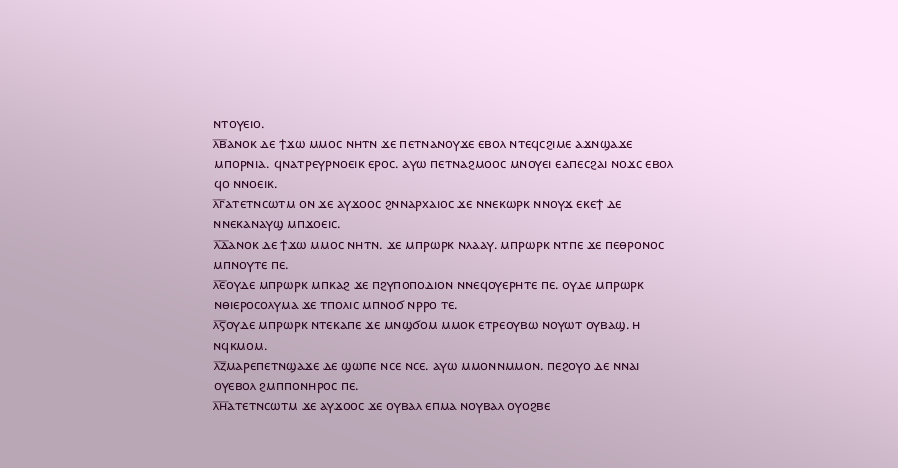ⲛⲧⲟⲩⲉⲓⲟ.
ⲗ̅ⲃ̅ⲁⲛⲟⲕ ⲇⲉ ϯϫⲱ ⲙⲙⲟⲥ ⲛⲏⲧⲛ ϫⲉ ⲡⲉⲧⲛⲁⲛⲟⲩϫⲉ ⲉⲃⲟⲗ ⲛⲧⲉϥⲥϩⲓⲙⲉ ⲁϫⲛϣⲁϫⲉ ⲙⲡⲟⲣⲛⲓⲁ. ϥⲛⲁⲧⲣⲉⲩⲣⲛⲟⲉⲓⲕ ⲉⲣⲟⲥ. ⲁⲩⲱ ⲡⲉⲧⲛⲁϩⲙⲟⲟⲥ ⲙⲛⲟⲩⲉⲓ ⲉⲁⲡⲉⲥϩⲁⲓ ⲛⲟϫⲥ ⲉⲃⲟⲗ ϥⲟ ⲛⲛⲟⲉⲓⲕ.
ⲗ̅ⲅ̅ⲁⲧⲉⲧⲛⲥⲱⲧⲙ ⲟⲛ ϫⲉ ⲁⲩϫⲟⲟⲥ ϩⲛⲛⲁⲣⲭⲁⲓⲟⲥ ϫⲉ ⲛⲛⲉⲕⲱⲣⲕ ⲛⲛⲟⲩϫ ⲉⲕⲉϯ ⲇⲉ ⲛⲛⲉⲕⲁⲛⲁⲩϣ ⲙⲡϫⲟⲉⲓⲥ.
ⲗ̅ⲇ̅ⲁⲛⲟⲕ ⲇⲉ ϯϫⲱ ⲙⲙⲟⲥ ⲛⲏⲧⲛ. ϫⲉ ⲙⲡⲣⲱⲣⲕ ⲛⲗⲁⲁⲩ. ⲙⲡⲣⲱⲣⲕ ⲛⲧⲡⲉ ϫⲉ ⲡⲉⲑⲣⲟⲛⲟⲥ ⲙⲡⲛⲟⲩⲧⲉ ⲡⲉ.
ⲗ̅ⲉ̅ⲟⲩⲇⲉ ⲙⲡⲣⲱⲣⲕ ⲙⲡⲕⲁϩ ϫⲉ ⲡϩⲩⲡⲟⲡⲟⲇⲓⲟⲛ ⲛⲛⲉϥⲟⲩⲉⲣⲏⲧⲉ ⲡⲉ. ⲟⲩⲇⲉ ⲙⲡⲣⲱⲣⲕ ⲛⲑⲓⲉⲣⲟⲥⲟⲗⲩⲙⲁ ϫⲉ ⲧⲡⲟⲗⲓⲥ ⲙⲡⲛⲟϭ ⲛⲣⲣⲟ ⲧⲉ.
ⲗ̅ⲋ̅ⲟⲩⲇⲉ ⲙⲡⲣⲱⲣⲕ ⲛⲧⲉⲕⲁⲡⲉ ϫⲉ ⲙⲛϣϭⲟⲙ ⲙⲙⲟⲕ ⲉⲧⲣⲉⲟⲩⲃⲱ ⲛⲟⲩⲱⲧ ⲟⲩⲃⲁϣ. ⲏ ⲛϥⲕⲙⲟⲙ.
ⲗ̅ⲍ̅ⲙⲁⲣⲉⲡⲉⲧⲛϣⲁϫⲉ ⲇⲉ ϣⲱⲡⲉ ⲛⲥⲉ ⲛⲥⲉ. ⲁⲩⲱ ⲙⲙⲟⲛⲛⲙⲙⲟⲛ. ⲡⲉϩⲟⲩⲟ ⲇⲉ ⲛⲛⲁⲓ ⲟⲩⲉⲃⲟⲗ ϩⲙⲡⲡⲟⲛⲏⲣⲟⲥ ⲡⲉ.
ⲗ̅ⲏ̅ⲁⲧⲉⲧⲛⲥⲱⲧⲙ ϫⲉ ⲁⲩϫⲟⲟⲥ ϫⲉ ⲟⲩⲃⲁⲗ ⲉⲡⲙⲁ ⲛⲟⲩⲃⲁⲗ ⲟⲩⲟϩⲃⲉ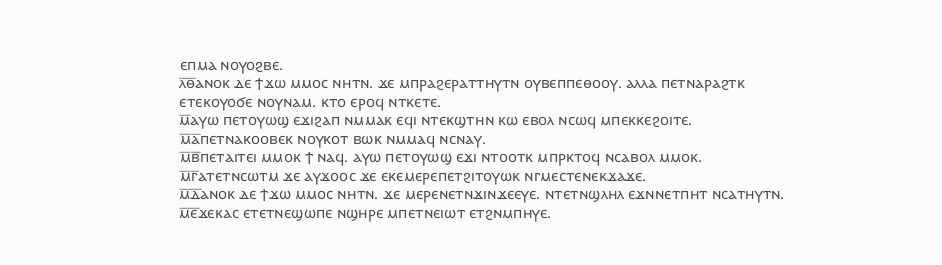ⲉⲡⲙⲁ ⲛⲟⲩⲟϩⲃⲉ.
ⲗ̅ⲑ̅ⲁⲛⲟⲕ ⲇⲉ ϯϫⲱ ⲙⲙⲟⲥ ⲛⲏⲧⲛ. ϫⲉ ⲙⲡⲣⲁϩⲉⲣⲁⲧⲧⲏⲩⲧⲛ ⲟⲩⲃⲉⲡⲡⲉⲑⲟⲟⲩ. ⲁⲗⲗⲁ ⲡⲉⲧⲛⲁⲣⲁϩⲧⲕ ⲉⲧⲉⲕⲟⲩⲟϭⲉ ⲛⲟⲩⲛⲁⲙ. ⲕⲧⲟ ⲉⲣⲟϥ ⲛⲧⲕⲉⲧⲉ.
ⲙ̅ⲁⲩⲱ ⲡⲉⲧⲟⲩⲱϣ ⲉϫⲓϩⲁⲡ ⲛⲙⲙⲁⲕ ⲉϥⲓ ⲛⲧⲉⲕϣⲧⲏⲛ ⲕⲱ ⲉⲃⲟⲗ ⲛⲥⲱϥ ⲙⲡⲉⲕⲕⲉϩⲟⲓⲧⲉ.
ⲙ̅ⲁ̅ⲡⲉⲧⲛⲁⲕⲟⲟⲃⲉⲕ ⲛⲟⲩⲕⲟⲧ ⲃⲱⲕ ⲛⲙⲙⲁϥ ⲛⲥⲛⲁⲩ.
ⲙ̅ⲃ̅ⲡⲉⲧⲁⲓⲧⲉⲓ ⲙⲙⲟⲕ ϯ ⲛⲁϥ. ⲁⲩⲱ ⲡⲉⲧⲟⲩⲱϣ ⲉϫⲓ ⲛⲧⲟⲟⲧⲕ ⲙⲡⲣⲕⲧⲟϥ ⲛⲥⲁⲃⲟⲗ ⲙⲙⲟⲕ.
ⲙ̅ⲅ̅ⲁⲧⲉⲧⲛⲥⲱⲧⲙ ϫⲉ ⲁⲩϫⲟⲟⲥ ϫⲉ ⲉⲕⲉⲙⲉⲣⲉⲡⲉⲧϩⲓⲧⲟⲩⲱⲕ ⲛⲅⲙⲉⲥⲧⲉⲛⲉⲕϫⲁϫⲉ.
ⲙ̅ⲇ̅ⲁⲛⲟⲕ ⲇⲉ ϯϫⲱ ⲙⲙⲟⲥ ⲛⲏⲧⲛ. ϫⲉ ⲙⲉⲣⲉⲛⲉⲧⲛϫⲓⲛϫⲉⲉⲩⲉ. ⲛⲧⲉⲧⲛϣⲗⲏⲗ ⲉϫⲛⲛⲉⲧⲡⲏⲧ ⲛⲥⲁⲧⲏⲩⲧⲛ.
ⲙ̅ⲉ̅ϫⲉⲕⲁⲥ ⲉⲧⲉⲧⲛⲉϣⲱⲡⲉ ⲛϣⲏⲣⲉ ⲙⲡⲉⲧⲛⲉⲓⲱⲧ ⲉⲧϩⲛⲙⲡⲏⲩⲉ.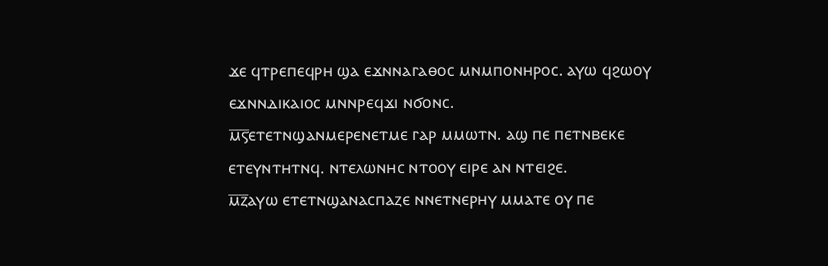ϫⲉ ϥⲧⲣⲉⲡⲉϥⲣⲏ ϣⲁ ⲉϫⲛⲛⲁⲅⲁⲑⲟⲥ ⲙⲛⲙⲡⲟⲛⲏⲣⲟⲥ. ⲁⲩⲱ ϥϩⲱⲟⲩ ⲉϫⲛⲛⲇⲓⲕⲁⲓⲟⲥ ⲙⲛⲛⲣⲉϥϫⲓ ⲛϭⲟⲛⲥ.
ⲙ̅ⲋ̅ⲉⲧⲉⲧⲛϣⲁⲛⲙⲉⲣⲉⲛⲉⲧⲙⲉ ⲅⲁⲣ ⲙⲙⲱⲧⲛ. ⲁϣ ⲡⲉ ⲡⲉⲧⲛⲃⲉⲕⲉ ⲉⲧⲉⲩⲛⲧⲏⲧⲛϥ. ⲛⲧⲉⲗⲱⲛⲏⲥ ⲛⲧⲟⲟⲩ ⲉⲓⲣⲉ ⲁⲛ ⲛⲧⲉⲓϩⲉ.
ⲙ̅ⲍ̅ⲁⲩⲱ ⲉⲧⲉⲧⲛϣⲁⲛⲁⲥⲡⲁⲍⲉ ⲛⲛⲉⲧⲛⲉⲣⲏⲩ ⲙⲙⲁⲧⲉ ⲟⲩ ⲡⲉ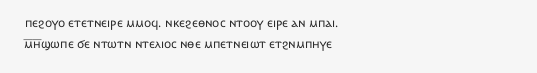ⲡⲉϩⲟⲩⲟ ⲉⲧⲉⲧⲛⲉⲓⲣⲉ ⲙⲙⲟϥ. ⲛⲕⲉϩⲉⲑⲛⲟⲥ ⲛⲧⲟⲟⲩ ⲉⲓⲣⲉ ⲁⲛ ⲙⲡⲁⲓ.
ⲙ̅ⲏ̅ϣⲱⲡⲉ ϭⲉ ⲛⲧⲱⲧⲛ ⲛⲧⲉⲗⲓⲟⲥ ⲛⲑⲉ ⲙⲡⲉⲧⲛⲉⲓⲱⲧ ⲉⲧϩⲛⲙⲡⲏⲩⲉ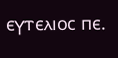ⲉⲩⲧⲉⲗⲓⲟⲥ ⲡⲉ.